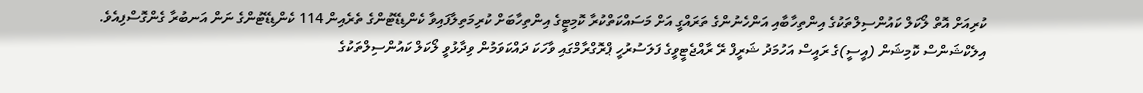ކުރިއަށް އޮތް ލޯކަލް ކައުންސިލްތަކުގެ އިންތިހާބާއި އަންހެނުންގެ ތަރައްގީ އަށް މަސައްކަތްކުރާ ކޮމިޓީގެ އިންތިހާބަށް ކުރިމަތިލާފައިވާ ކެންޑިޑޭޓުންގެ ތެރެއިން 114 ކެންޑިޑޭޓުންގެ ނަން އަނބުރާ ގެންގޮސްފިއެވެ.
އިލެކްޝަންސް ކޮމިޝަން (އީސީ)ގެ ރައީސް އަހުމަދު ޝަރީފް ރޭ ރާއްޖެޓީވީގެ ފަލަސުރުހީ ޕްރޮގްރާމްގައި ވާހަކަ ދައްކަވަމުން ވިދާޅުވީ ލޯކަލް ކައުންސިލްތަކުގެ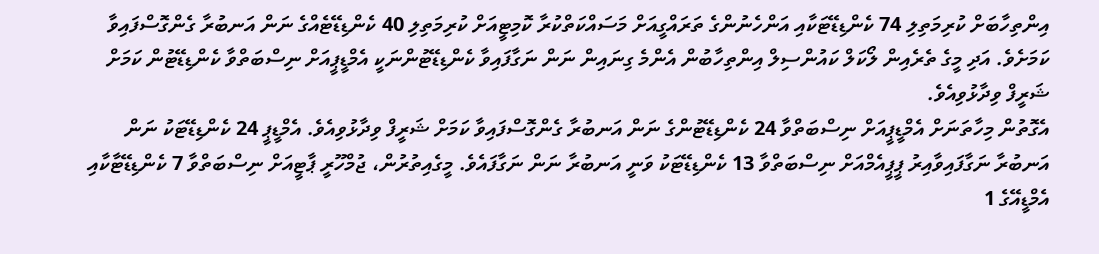އިންތިހާބަށް ކުރިމަތިލި 74 ކެންޑިޑޭޓަކާއި އަންހެނުންގެ ތަރައްގީއަށް މަސައްކަތްކުރާ ކޮމިޓީއަށް ކުރިމަތިލި 40 ކެންޑިޑޭޓެއްގެ ނަން އަނބުރާ ގެންގޮސްފައިވާ ކަމަށެވެ. އަދި މީގެ ތެރެއިން ލޯކަލް ކައުންސިލް އިންތިހާބުން އެންމެ ގިނައިން ނަން ނަގާފައިވާ ކެންޑިޑޭޓުންނަކީ އެމްޑީޕީއަށް ނިސްބަތްވާ ކެންޑިޑޭޓުން ކަމަށް ޝަރީފް ވިދާޅުވިއެވެ.
އެގޮތުން މިހާތަނަށް އެމްޑީޕީއަށް ނިސްބަތްވާ 24 ކެންޑިޑޭޓުންގެ ނަން އަނބުރާ ގެންގޮސްފައިވާ ކަމަށް ޝަރީފް ވިދާޅުވިއެވެ. އެމްޑީޕީ 24 ކެންޑިޑޭޓަކު ނަން އަނބުރާ ނަގާފައިވާއިރު ޕީޕީއެމްއަށް ނިސްބަތްވާ 13 ކެންޑިޑޭޓަކު ވަނީ އަނބުރާ ނަން ނަގާފައެވެ. މީގެއިތުރުން، ޖުމްހޫރީ ޕާޓީއަށް ނިސްބަތްވާ 7 ކެންޑިޑޭޓާކާއި އެމްޑީއޭގެ 1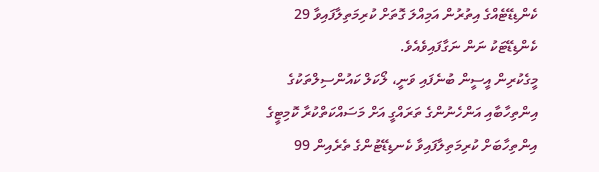ކެންޑިޑޭޓެއްގެ އިތުރުން އަމިއްލަ ގޮތަށް ކުރިމަތިލާފައިވާ 29 ކެންޑިޑޭޓަކު ނަން ނަގާފައިވެއެވެ.
މީގެކުރިން އީސީން ބުނެފައި ވަނީ، ލޯކަލް ކައުންސިލްތަކުގެ އިންތިހާބާއި އަންހެނުންގެ ތަރައްގީ އަށް މަސައްކަތްކުރާ ކޮމިޓީގެ އިންތިހާބަށް ކުރިމަތިލާފައިވާ ކެނޑިޑޭޓުންގެ ތެރެއިން 99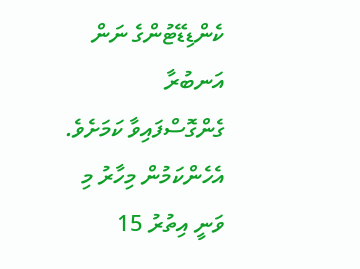ކެންޑިޑޭޓުންގެ ނަން އަނބުރާ ގެންގޮސްފައިވާ ކަމަށެވެ. އެހެންކަމުން މިހާރު މި ވަނީ އިތުރު 15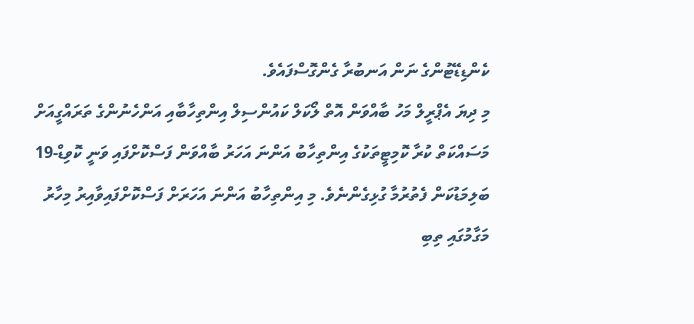ކެންޑިޑޭޓުންގެ ނަން އަނބުރާ ގެންގޮސްފައެވެ.
މި ދިޔަ އެޕްރީލް މަހު ބާއްވަން އޮތް ލޯކަލް ކައުންސިލް އިންތިހާބާއި އަންހެނުންގެ ތަރައްގީއަށް މަސައްކަތް ކުރާ ކޮމިޓީތަކުގެ އިންތިހާބު އަންނަ އަހަރު ބާއްވަން ފަސްކޮށްފައި ވަނީ ކޮވިޑް-19 ބަލިމަޑުކަން ފެތުރުމާ ގުޅިގެންނެވެ. މި އިންތިހާބު އަންނަ އަހަރަށް ފަސްކޮށްފައިވާއިރު މިހާރު މަގާމުގައި ތިބި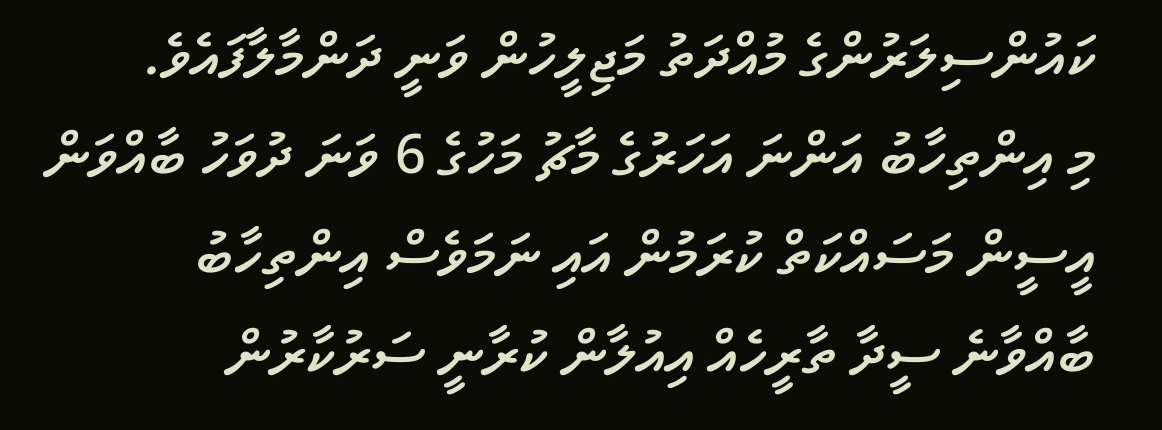ކައުންސިލަރުންގެ މުއްދަތު މަޖިލީހުން ވަނީ ދަންމާލާފައެވެ.
މި އިންތިހާބު އަންނަ އަހަރުގެ މާޗު މަހުގެ 6 ވަނަ ދުވަހު ބާއްވަން އީސީން މަސައްކަތް ކުރަމުން އައި ނަމަވެސް އިންތިހާބު ބާއްވާނެ ސީދާ ތާރީހެއް އިއުލާން ކުރާނީ ސަރުކާރުން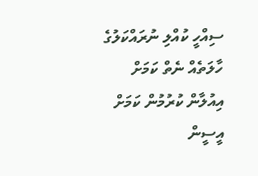ސިއްހީ ކުއްލި ނުރައްކަލުގެ ހާލަތެއް ނެތް ކަމަށް އިއުލާން ކުރުމުން ކަމަށް އީސީން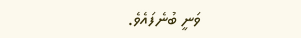ވަނީ ބުނެފައެވެ.